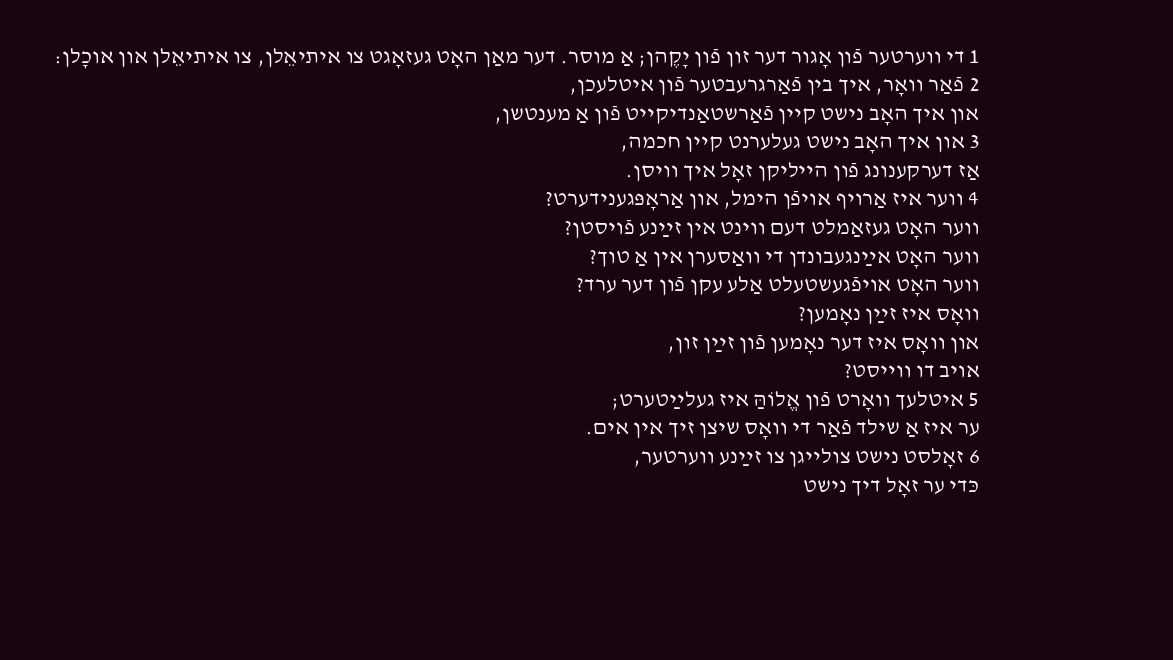1 די װערטער פֿון אָגור דער זון פֿון יָקֶהן; אַ מוסר. דער מאַן האָט געזאָגט צו איתיאֵלן, צו איתיאֵלן און אוכָלן:
2 פֿאַר װאָר, איך בין פֿאַרגרעבטער פֿון איטלעכן,
און איך האָב נישט קײן פֿאַרשטאַנדיקײט פֿון אַ מענטשן,
3 און איך האָב נישט געלערנט קײן חכמה,
אַז דערקענונג פֿון הײליקן זאָל איך װיסן.
4 װער איז אַרױף אױפֿן הימל, און אַראָפּגענידערט?
װער האָט געזאַמלט דעם װינט אין זײַנע פֿױסטן?
װער האָט אײַנגעבונדן די װאַסערן אין אַ טוך?
װער האָט אױפֿגעשטעלט אַלע עקן פֿון דער ערד?
װאָס איז זײַן נאָמען?
און װאָס איז דער נאָמען פֿון זײַן זון,
אױב דו װײסט?
5 איטלעך װאָרט פֿון אֱלוֹהַּ איז געלײַטערט;
ער איז אַ שילד פֿאַר די װאָס שיצן זיך אין אים.
6 זאָלסט נישט צולײגן צו זײַנע װערטער,
כּדי ער זאָל דיך נישט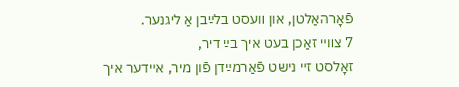פֿאָרהאַלטן, און װעסט בלײַבן אַ ליגנער.
7 צװײ זאַכן בעט איך בײַ דיר,
זאָלסט זײ נישט פֿאַרמײַדן פֿון מיר, אײדער איך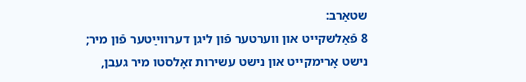שטאַרב:
8 פֿאַלשקײט און װערטער פֿון ליגן דערװײַטער פֿון מיר;
נישט אָרימקײט און נישט עשירות זאָלסטו מיר געבן,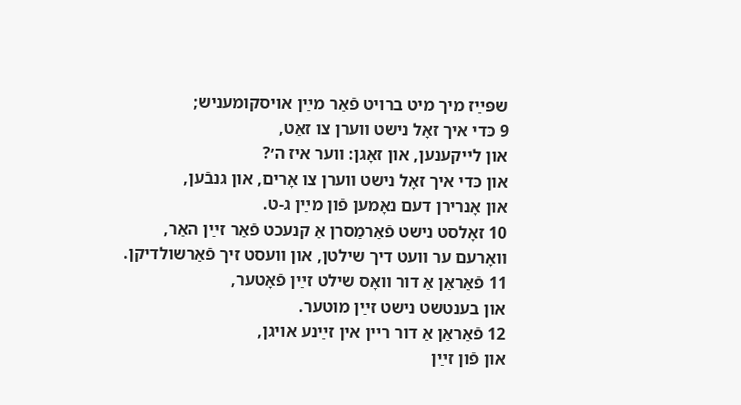שפּײַז מיך מיט ברױט פֿאַר מײַן אױסקומעניש;
9 כּדי איך זאָל נישט װערן צו זאַט,
און לײקענען, און זאָגן: װער איז ה׳?
און כּדי איך זאָל נישט װערן צו אָרים, און גנבֿען,
און אָנרירן דעם נאָמען פֿון מײַן ג-ט.
10 זאָלסט נישט פֿאַרמַסרן אַ קנעכט פֿאַר זײַן האַר,
װאָרעם ער װעט דיך שילטן, און װעסט זיך פֿאַרשולדיקן.
11 פֿאַראַן אַ דור װאָס שילט זײַן פֿאָטער,
און בענטשט נישט זײַן מוטער.
12 פֿאַראַן אַ דור רײן אין זײַנע אױגן,
און פֿון זײַן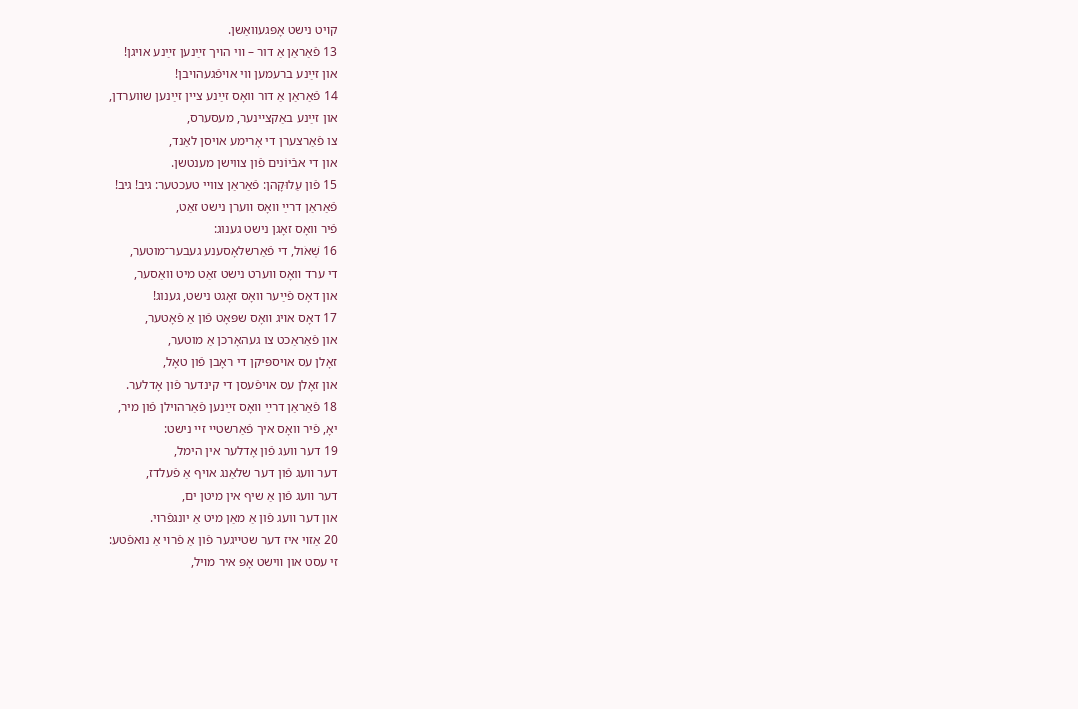קױט נישט אָפּגעװאַשן.
13 פֿאַראַן אַ דור – װי הױך זײַנען זײַנע אױגן!
און זײַנע ברעמען װי אױפֿגעהױבן!
14 פֿאַראַן אַ דור װאָס זײַנע צײן זײַנען שװערדן,
און זײַנע באַקצײנער, מעסערס,
צו פֿאַרצערן די אָרימע אױסן לאַנד,
און די אבֿיוֹנים פֿון צװישן מענטשן.
15 פֿון עַלוּקָהן: פֿאַראַן צװײ טעכטער: גיב! גיב!
פֿאַראַן דרײַ װאָס װערן נישט זאַט,
פֿיר װאָס זאָגן נישט גענוג:
16 שְׁאֹול, די פֿאַרשלאָסענע געבער־מוטער,
די ערד װאָס װערט נישט זאַט מיט װאַסער,
און דאָס פֿײַער װאָס זאָגט נישט, גענוג!
17 דאָס אױג װאָס שפּאָט פֿון אַ פֿאָטער,
און פֿאַראַכט צו געהאָרכן אַ מוטער,
זאָלן עס אױספּיקן די ראָבן פֿון טאָל,
און זאָלן עס אױפֿעסן די קינדער פֿון אָדלער.
18 פֿאַראַן דרײַ װאָס זײַנען פֿאַרהױלן פֿון מיר,
יאָ, פֿיר װאָס איך פֿאַרשטײ זײ נישט:
19 דער װעג פֿון אָדלער אין הימל,
דער װעג פֿון דער שלאַנג אױף אַ פֿעלדז,
דער װעג פֿון אַ שיף אין מיטן ים,
און דער װעג פֿון אַ מאַן מיט אַ יונגפֿרױ.
20 אַזױ איז דער שטײגער פֿון אַ פֿרױ אַ נואפֿטע:
זי עסט און װישט אָפּ איר מױל,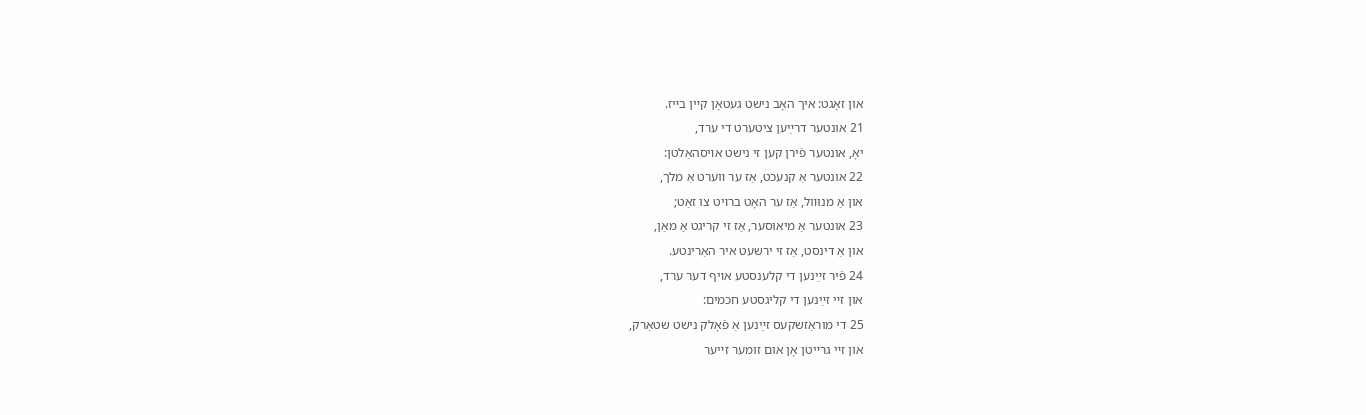און זאָגט: איך האָב נישט געטאָן קײן בײז.
21 אונטער דרײַען ציטערט די ערד,
יאָ, אונטער פֿירן קען זי נישט אױסהאַלטן:
22 אונטער אַ קנעכט, אַז ער װערט אַ מלך,
און אַ מנוּװל, אַז ער האָט ברױט צו זאַט;
23 אונטער אַ מיאוסער, אַז זי קריגט אַ מאַן,
און אַ דינסט, אַז זי ירשעט איר האַרינטע.
24 פֿיר זײַנען די קלענסטע אױף דער ערד,
און זײ זײַנען די קליגסטע חכמים:
25 די מוראַזשקעס זײַנען אַ פֿאָלק נישט שטאַרק,
און זײ גרײטן אָן אום זומער זײער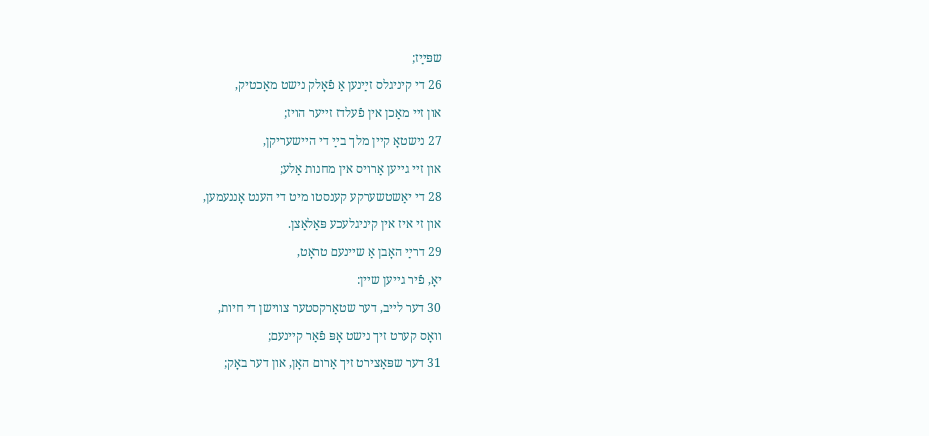שפּײַז;
26 די קיניגלס זײַנען אַ פֿאָלק נישט מאַכטיק,
און זײ מאַכן אין פֿעלדז זײער הױז;
27 נישטאָ קײן מלך בײַ די הײשעריקן,
און זײ גײען אַרױס אין מחנות אַלע;
28 די יאַשטשערקע קענסטו מיט די הענט אָננעמען,
און זי איז אין קיניגלעכע פּאַלאַצן.
29 דרײַ האָבן אַ שײנעם טראָט,
יאָ, פֿיר גײען שײן:
30 דער לײב, דער שטאַרקסטער צװישן די חיות,
װאָס קערט זיך נישט אָפּ פֿאַר קײנעם;
31 דער שפּאַצירט זיך אַרום האָן, און דער באָק;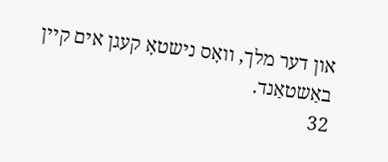און דער מלך, װאָס נישטאָ קעגן אים קײן באַשטאַנד.
32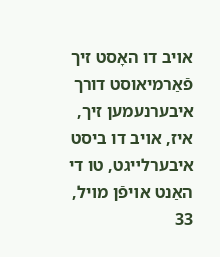אױב דו האָסט זיך פֿאַרמיאוסט דורך איבערנעמען זיך,
איז, אױב דו ביסט איבערלײגט, טו די האַנט אױפֿן מױל,
33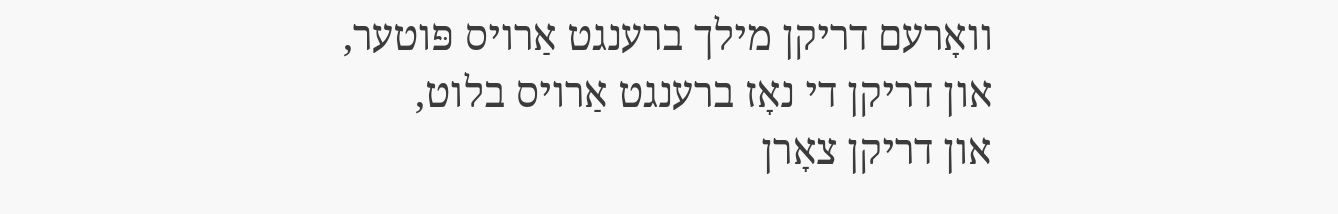װאָרעם דריקן מילך ברענגט אַרױס פּוטער,
און דריקן די נאָז ברענגט אַרױס בלוט,
און דריקן צאָרן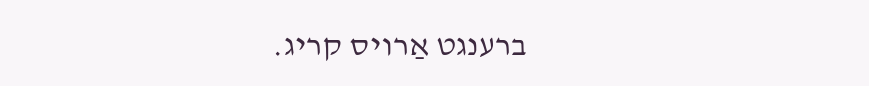ברענגט אַרױס קריג.